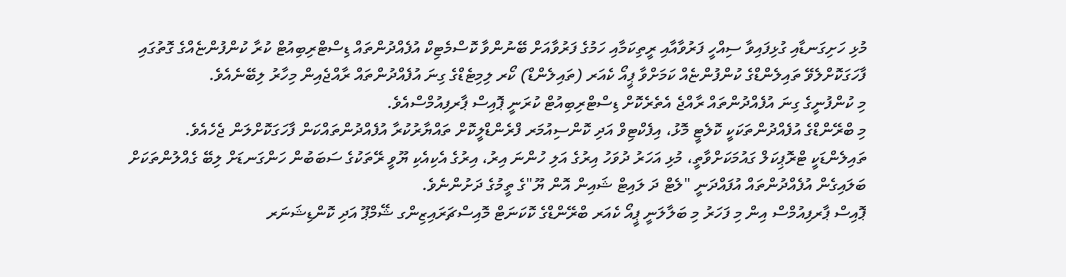މުޅި ހަށިގަނޑާއި ގުޅިފައިވާ ސިއްހީ ފަރުވާއާއި ރީތިކަމާއި ހަމުގެ ފަރުވާއަށް ބޭނުންވާ ކޮސްމެޓިކް އުފެއްދުންތައް ޑިސްޓްރިބިއުޓް ކުރާ ކުންފުންޏެއްގެ ގޮތުގައި ފާހަގަކޮށްލެވޭ ތައިލެންޑްގެ ކުންފުންޏެއް ކަމަށްވާ ޕީއޯ ކެއަރ (ތައިލެންޑް) ކޯރ ލިމިޓެޑްގެ ގިނަ އުފެއްދުންތައް ރާއްޖެއިން މިހާރު ލިބޭނެއެވެ.
މި ކުންފުނީގެ ގިނަ އުފެއްދުންތައް ރާއްޖެ އެތެރެކޮށް ޑިސްޓްރިބިއުޓް ކުރަނީ ޕޮއިސް ޕާރފިއުމްސްއެވެ.
މި ބްރޭންޑްގެ އުފެއްދުންތަކަކީ ކޮލެޓީ މޮޅު، އިފެކްޓިވް އަދި ކޮންސިއުމަރ ފްރެންޑްލީކޮށް ތައްޔާރުކުރާ އުފެއްދުންތައްކަން ފާހަގަކޮށްލަން ޖެހެއެވެ.
ތައިލެންޑަކީ ޓްރޮޕިކަލް ގައުމަކަށްވާތީ، މުޅި އަހަރު ދުވަހު އިރުގެ އަލި ހުންނަ އިރު، އިރުގެ އެކިއެކި ޔޫވީ ރޭތަކުގެ ސަބަބުން ހަންގަނޑަށް ލިބޭ ގެއްލުންތަކަށް ބަލައިގެން އުފެއްދުންތައް އުފައްދަނީ "ލެޓް ދަ ލައިޓް ޝައިން އޮން ޔޫ"ގެ ތީމުގެ ދަށުންނެވެ.
ޕޮއިސް ޕާރފިއުމްސް އިން މި ފަހަރު މި ބަލާލަނީ ޕީއޯ ކެއަރ ބްރޭންޑްގެ ކޮކަނަޓް މޮއިސްޗަރައިޒިންގ ޝޭމްޕޫ އަދި ކޮންޑިޝަނަރ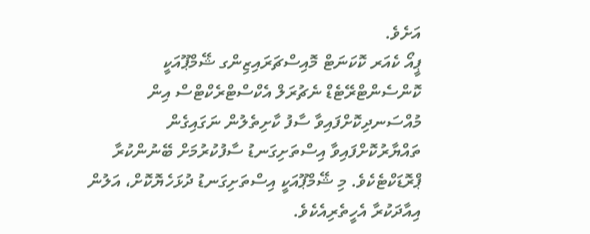އަށެވެ.
ޕީއޯ ކެއަރ ކޮކަނަޓް މޮއިސްޗަރައިޒިންގ ޝޭމްޕޫއަކީ ކޮންސެންޓްރޭޓެޑް ނެޗުރަލް އެކްސްޓްރެކްޓްސް އިން މުއްސަނދިކޮށްފައިވާ ސާފު ކާށިތެލުން ނަގައިގެން ތައްޔާރުކޮށްފައިވާ އިސްތަށިގަނޑު ސާފުކުރުމަށް ބޭނުންކުރާ ޕްރޮޑަކްޓެކެވެ. މި ޝޭމްޕޫއަކީ އިސްތަށިގަނޑު ދުޅަހެޔޮކޮށް، އަލުން އިއާދަކުރާ އެހީތެރިއެކެވެ.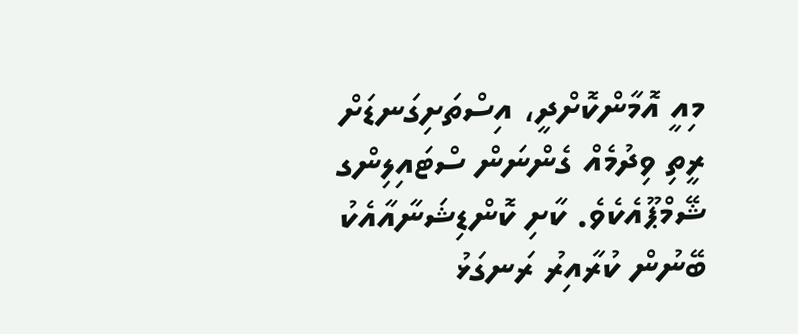މިއީ އޮމާންކޮށްދީ، އިސްތަށިގަނޑަށް ރީތި ވިދުމެއް ގެންނަން ސްޓައިލިންގ ޝޭމްޕޫއެކެވެ. ކާށި ކޮންޑިޝަނާއާއެކު ބޭނުން ކުރާއިރު ރަނގަޅު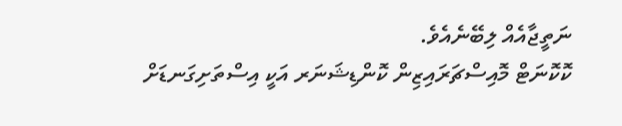ނަތީޖާއެއް ލިބޭނެއެވެ.
ކޮކޮނަޓް މޮއިސްޗަރައިޒިން ކޮންޑިޝަނަރ އަކީ އިސްތަށިގަނޑަށް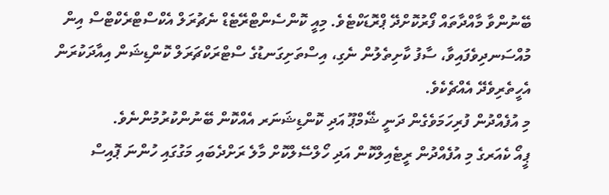ބޭނުންވާ މާއްދާތައް ފޯރުކޮށްދޭ ޕްރޮޑަކްޓެވެ. މިއީ ކޮންސެންޓްރޭޓެޑް ނެޗުރަލް އެކްސްޓްރެކްޓްސް އިން މުއްސަނދިވެފައިވާ، ސާފު ކާށިތެލުން ނެގި، އިސްތަށިގަނޑުގެ ސްޓްރަކްޗަރަލް ކޮންޑިޝަން އިއާދަކުރަން އެހީތެރިވެދޭ އެއްޗެކެވެ.
މި އުފެއްދުން ފުރިހަމަވެގެން ދަނީ ޝޭމްޕޫ އަދި ކޮންޑިޝަނަރ އެއްކޮން ބޭނުންކުރުމުންނެވެ.
ޕީއޯ ކެއަރގެ މި އުފެއްދުން ރީޓެއިލްކޮން އަދި ހޯލްސޭލްކޮށް މާލެ ރަށްދެބައި މަގުގައި ހުންނަ ޕޮއިސް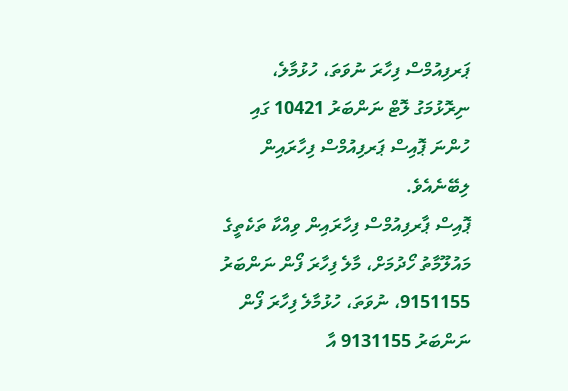ޕަރފިއުމްސް ފިހާރަ ނުވަތަ، ހުޅުމާލެ، ނިރޮޅުމަގު ލޮޓް ނަންބަރު 10421 ގައި ހުންނަ ޕޮއިސް ޕަރފިއުމްސް ފިހާރައިން ލިބޭނެއެވެ.
ޕޮއިސް ޕާރފިއުމްސް ފިހާރައިން ވިއްކާ ތަކެތީގެ މައުލޫމާތު ހޯދުމަށް، މާލެ ފިހާރަ ފޯން ނަންބަރު 9151155، ނުވަތަ، ހުޅުމާލެ ފިހާރަ ފޯން ނަންބަރު 9131155 އާ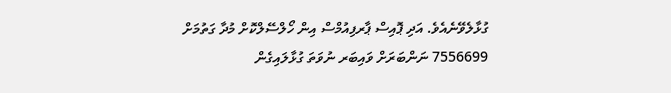ގުޅާލެވޭނެއެވެ. އަދި ޕޮއިސް ޕާރފިއުމްސް އިން ހޯލްސޭލްކޮށް މުދާ ގަތުމަށް 7556699 ނަންބަރަށް ވައިބަރ ނުވަތަ ގުޅާލައިގެން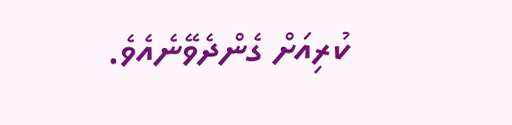ކުރިއަށް ގެންދެވޭނެއެވެ.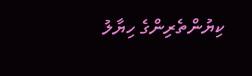ކިޔުންތެރިންގެ ހިޔާލު